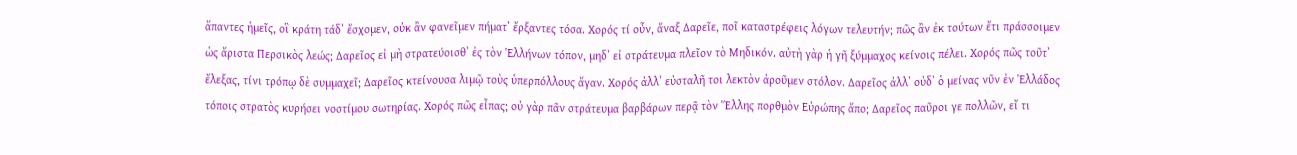ἅπαντες ἡμεῖς, οἳ κράτη τάδʼ ἔσχομεν, οὐκ ἂν φανεῖμεν πήματʼ ἔρξαντες τόσα. Χορός τί οὖν, ἄναξ Δαρεῖε, ποῖ καταστρέφεις λόγων τελευτήν; πῶς ἂν ἐκ τούτων ἔτι πράσσοιμεν ὡς ἄριστα Περσικὸς λεώς; Δαρεῖος εἰ μὴ στρατεύοισθʼ ἐς τὸν Ἑλλήνων τόπον, μηδʼ εἰ στράτευμα πλεῖον τὸ Μηδικόν. αὐτὴ γὰρ ἡ γῆ ξύμμαχος κείνοις πέλει. Χορός πῶς τοῦτʼ ἔλεξας, τίνι τρόπῳ δὲ συμμαχεῖ; Δαρεῖος κτείνουσα λιμῷ τοὺς ὑπερπόλλους ἄγαν. Χορός ἀλλʼ εὐσταλῆ τοι λεκτὸν ἀροῦμεν στόλον. Δαρεῖος ἀλλʼ οὐδʼ ὁ μείνας νῦν ἐν Ἑλλάδος τόποις στρατὸς κυρήσει νοστίμου σωτηρίας. Χορός πῶς εἶπας; οὐ γὰρ πᾶν στράτευμα βαρβάρων περᾷ τὸν Ἕλλης πορθμὸν Εὐρώπης ἄπο; Δαρεῖος παῦροι γε πολλῶν, εἴ τι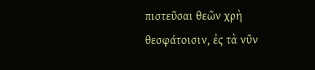πιστεῦσαι θεῶν χρὴ θεσφάτοισιν, ἐς τὰ νῦν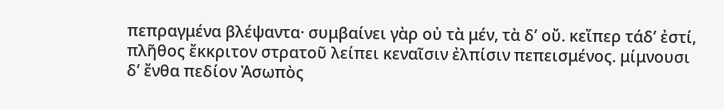πεπραγμένα βλέψαντα· συμβαίνει γὰρ οὐ τὰ μέν, τὰ δʼ οὔ. κεἴπερ τάδʼ ἐστί, πλῆθος ἔκκριτον στρατοῦ λείπει κεναῖσιν ἐλπίσιν πεπεισμένος. μίμνουσι δʼ ἔνθα πεδίον Ἀσωπὸς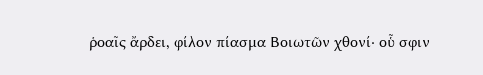ῥοαῖς ἄρδει, φίλον πίασμα Βοιωτῶν χθονί· οὗ σφιν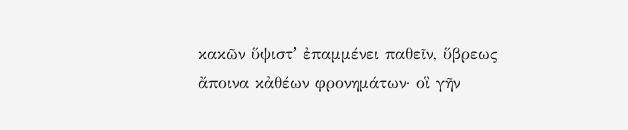κακῶν ὕψιστʼ ἐπαμμένει παθεῖν, ὕβρεως ἄποινα κἀθέων φρονημάτων· οἳ γῆν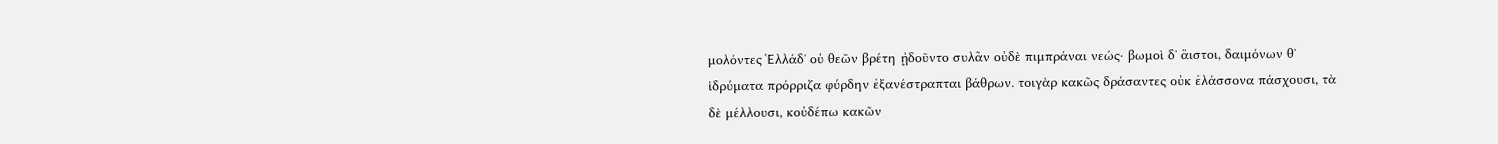μολόντες Ἑλλάδʼ οὐ θεῶν βρέτη ᾐδοῦντο συλᾶν οὐδὲ πιμπράναι νεώς· βωμοὶ δʼ ἄιστοι, δαιμόνων θʼ ἱδρύματα πρόρριζα φύρδην ἐξανέστραπται βάθρων. τοιγὰρ κακῶς δράσαντες οὐκ ἐλάσσονα πάσχουσι, τὰ δὲ μέλλουσι, κοὐδέπω κακῶν